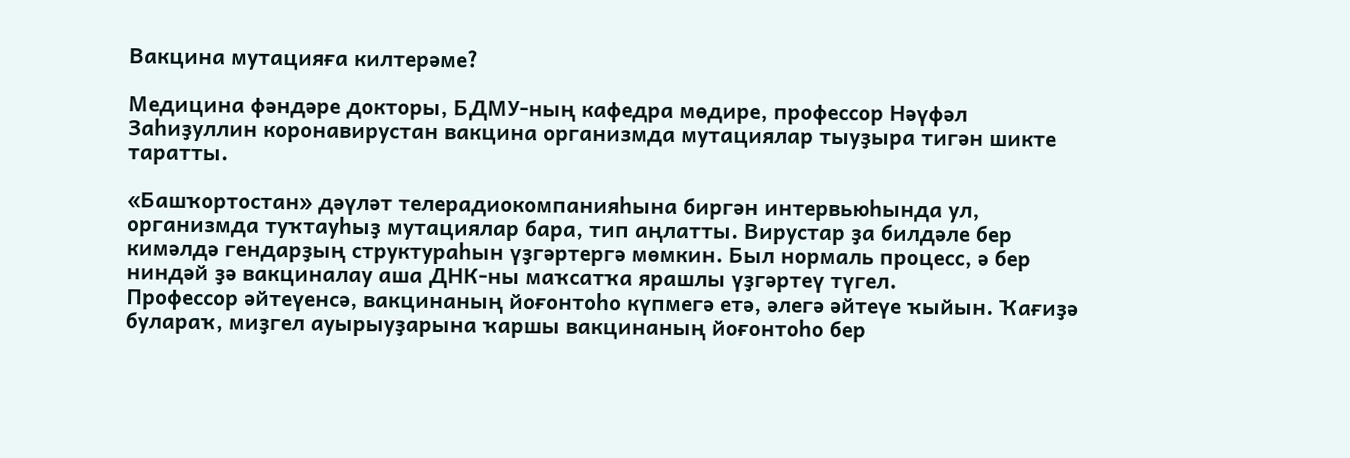Вакцина мутацияға килтерәме?

Медицина фәндәре докторы, БДМУ-ның кафедра мөдире, профессор Нәүфәл Заһиҙуллин коронавирустан вакцина организмда мутациялар тыуҙыра тигән шикте таратты.

«Башҡортостан» дәүләт телерадиокомпанияһына биргән интервьюһында ул, организмда туҡтауһыҙ мутациялар бара, тип аңлатты. Вирустар ҙа билдәле бер кимәлдә гендарҙың структураһын үҙгәртергә мөмкин. Был нормаль процесс, ә бер ниндәй ҙә вакциналау аша ДНК-ны маҡсатҡа ярашлы үҙгәртеү түгел.
Профессор әйтеүенсә, вакцинаның йоғонтоһо күпмегә етә, әлегә әйтеүе ҡыйын. Ҡағиҙә булараҡ, миҙгел ауырыуҙарына ҡаршы вакцинаның йоғонтоһо бер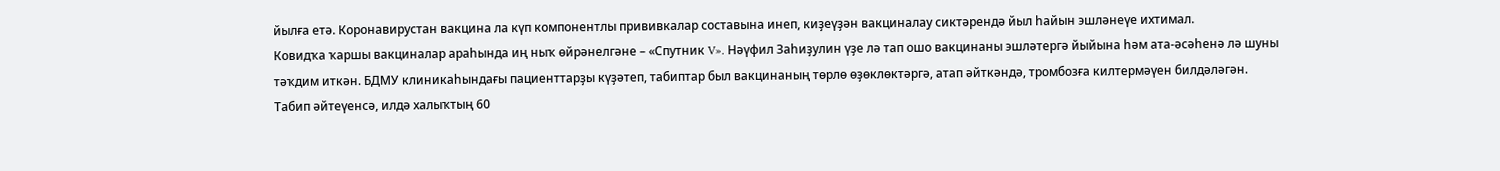йылға етә. Коронавирустан вакцина ла күп компонентлы прививкалар составына инеп, киҙеүҙән вакциналау сиктәрендә йыл һайын эшләнеүе ихтимал.
Ковидҡа ҡаршы вакциналар араһында иң ныҡ өйрәнелгәне – «Спутник V». Нәүфил Заһиҙулин үҙе лә тап ошо вакцинаны эшләтергә йыйына һәм ата-әсәһенә лә шуны тәҡдим иткән. БДМУ клиникаһындағы пациенттарҙы күҙәтеп, табиптар был вакцинаның төрлө өҙөклөктәргә, атап әйткәндә, тромбозға килтермәүен билдәләгән.
Табип әйтеүенсә, илдә халыҡтың 60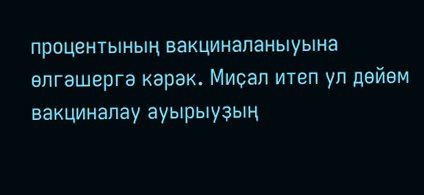процентының вакциналаныуына өлгәшергә кәрәк. Миҫал итеп ул дөйөм вакциналау ауырыуҙың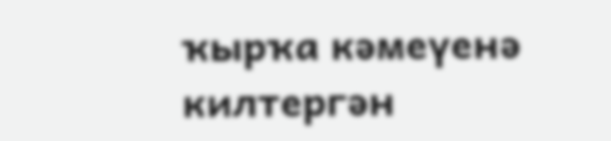ҡырҡа кәмеүенә килтергән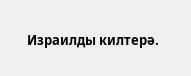Израилды килтерә.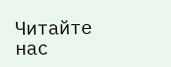Читайте нас